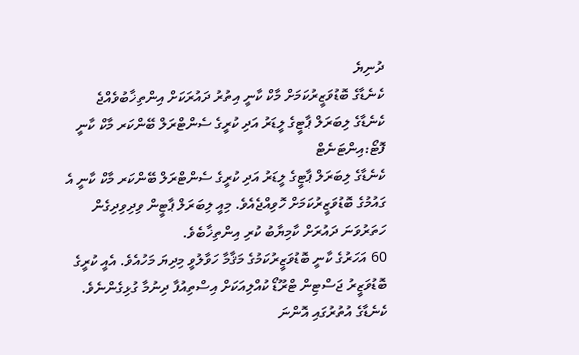ދުނިޔެ
ކެނެޑާގެ ބޮޑުވަޒީރުކަމަށް މާކް ކާނީ އިތުރު ދައުރަކަށް އިންތިޚާބުވެއްޖެ
ކެނެޑާގެ ލިބަރަލް ޕާޓީގެ ލީޑަރު އަދި ކުރީގެ ސެންޓްރަލް ބޭންކަރ މާކް ކާނީ ފޮޓޯ:އިންޓަނެޓް
ކެނެޑާގެ ލިބަރަލް ޕާޓީގެ ލީޑަރު އަދި ކުރީގެ ސެންޓްރަލް ބޭންކަރ މާކް ކާނީ އެ ގައުމުގެ ބޮޑުވަޒީރުކަމަށް ހޮވިއްޖެއެވެ. މިއީ ލިބަރަލް ޕާޓީން ވިދިވިދިގެން ހަތަރުވަނަ ދައުރަށް ކާމިޔާބު ކުރި އިންތިޚާބެވެ.
60 އަހަރުގެ ކާނީ ބޮޑުވަޒީރުކަމުގެ މަޤާމާ ހަވާލުވީ މިދިޔަ މަހުއެވެ. އެއީ ކުރީގެ ބޮޑުވަޒީރު ޖަސްޓިން ޓްރޫޑޯ ކުއްލިއަކަށް އިސްތިއުފާ ދިނުމާ ގުޅިގެންނެވެ. ކެނެޑާގެ އުތުރުގައި އޮންނަ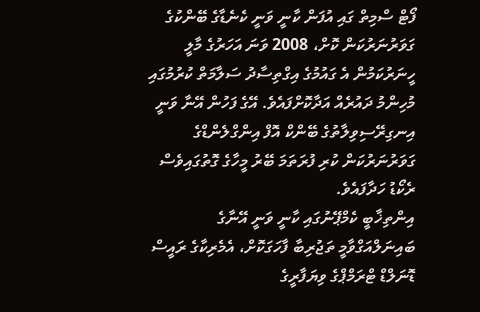ފޯޓް ސްމިތް ގައި އުފަން ކާނީ ވަނީ ކެނެޑާގެ ބޭންކުގެ ގަވަރުނަރުކަން ކޮށް، 2008 ވަނަ އަހަރުގެ މާލީ ހީނަރުކަމުން އެ ގައުމުގެ އިގްތިސާދު ސަލާމަތް ކުރުމުގައި މުހިންމު ދައުރެއް އަދާކޮށްފައެވެ. އޭގެ ފަހުން އޭނާ ވަނީ އިނގިރޭސިވިލާތުގެ ބޭންކް އޮފް އިންގްލެންޑްގެ ގަވަރުނަރުކަން ކުރި ފުރަތަމަ ބޭރު މީހާގެ ގޮތުގައިވެސް ރެކޯޑު ހަދާފައެވެ.
އިންތިޚާބީ ކެމްޕޭނުގައި ކާނީ ވަނީ އޭނާގެ ބައިނަލްއަގްވާމީ ތަޖުރިބާ ފާހަގަކޮށް، އެމެރިކާގެ ރައީސް ޑޮނަލްޑް ޓްރަމްޕްގެ ވިޔަފާރީގެ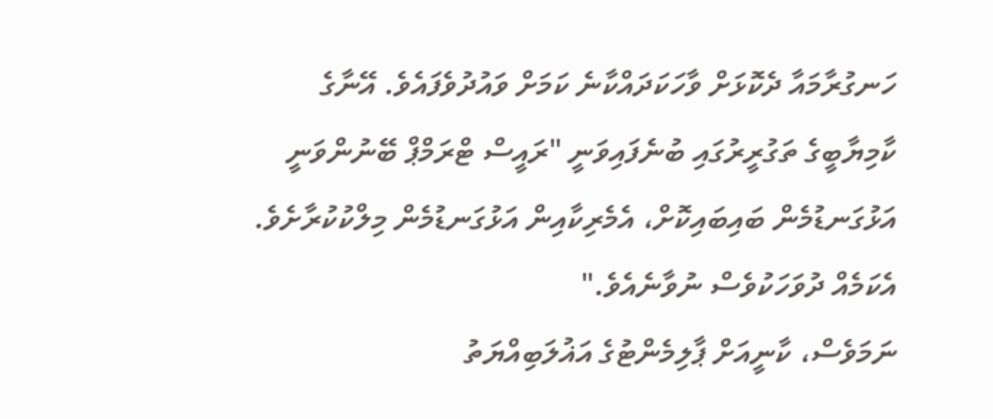ހަނގުރާމައާ ދެކޮޅަށް ވާހަކަދައްކާނެ ކަމަށް ވައުދުވެފައެވެ. އޭނާގެ ކާމިޔާބީގެ ތަގުރީރުގައި ބުނެފައިވަނީ "ރައީސް ޓްރަމްޕް ބޭނުންވަނީ އަޅުގަނޑުމެން ބައިބައިކޮށް، އެމެރިކާއިން އަޅުގަނޑުމެން މިލްކުކުރާށެވެ. އެކަމެއް ދުވަހަކުވެސް ނުވާނެއެވެ."
ނަމަވެސް، ކާނީއަށް ޕާލިމެންޓުގެ އަޣުލަބިއްޔަތު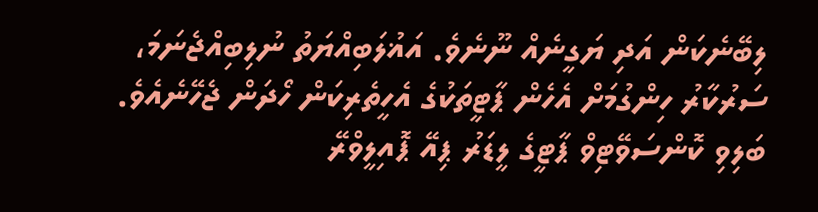ލިބޭނެކަން އަދި ޔަގީނެއް ނޫނެވެ. އަޣުލަބިއްޔަތު ނުލިބިއްޖެނަމަ، ސަރުކާރު ހިންގުމަށް އެހެން ޕާޓީތަކުގެ އެހީތެރިކަން ހޯދަން ޖެހޭނެއެވެ. ބަލިވި ކޮންސަވޭޓިވް ޕާޓީގެ ލީޑަރު ޕިއޭ ޕޮއިލީވްރޭ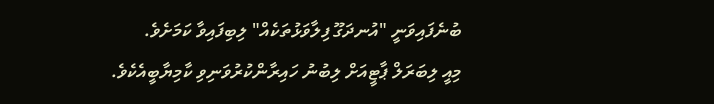ބުނެފައިވަނީ "އުނދަގޫ ފިލާވަޅުތަކެއް" ލިބިފައިވާ ކަމަށެވެ.
މިއީ ލިބަރަލް ޕާޓީއަށް ލިބުނު ހައިރާންކުރުވަނިވި ކާމިޔާބީއެކެވެ.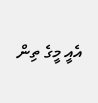އެއީ މީގެ ތިން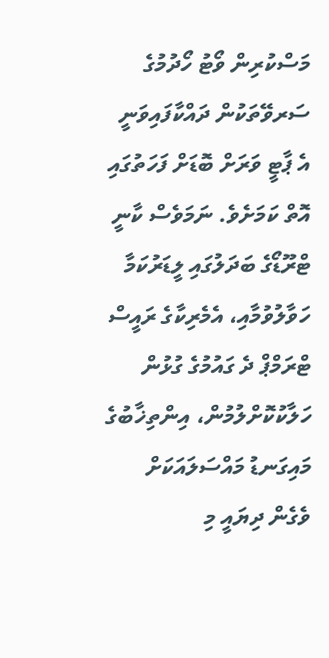މަސްކުރިން ވޯޓު ހޯދުމުގެ ސަރވޭތަކުން ދައްކާފައިވަނީ އެ ޕާޓީ ވަރަށް ބޮޑަށް ފަހަތުގައި އޮތް ކަމަށެވެ. ނަމަވެސް ކާނީ ޓްރޫޑޯގެ ބަދަލުގައި ލީޑަރުކަމާ ހަވާލުވުމާއި، އެމެރިކާގެ ރައީސް ޓްރަމްޕް ދެ ގައުމުގެ ގުޅުން ހަލާކުކޮށްލުމުން، އިންތިޚާބުގެ މައިގަނޑު މައްސަލައަކަށް ވެގެން ދިޔައީ މި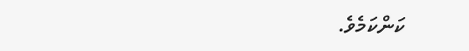ކަންކަމެވެ.